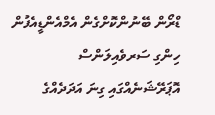ޑްރޯން ބޭނުންކޮށްގެން އެމްއެންޑީއެފުން ހިންގި ސަރވެއިލަންސް އޮޕަރޭޝަނެއްގައި ގިނަ އަދަދެއްގެ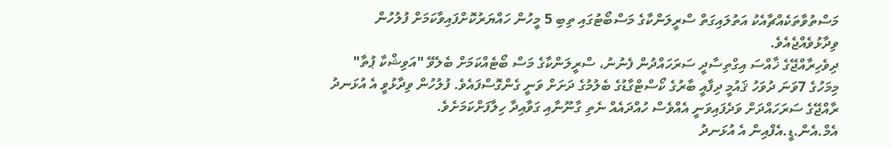މަސްތުވާތަކެއްޗާއެކު އަތުލައިގަތް ސްރީލަންކާގެ މަސްބޯޓުގައި ތިބި 5 މީހުން ހައްޔަރުކޮށްފައިވާކަމަށް ފުލުހުން ވިދާޅުވެއްޖެއެވެ.
ދިވެހިރާއްޖޭގެ ޚާއްސަ އިގްތިސާދީ ސަރަހައްދުން ފެނުނު، ސްރީލަންކާގެ މަސް ބޯޓެއްކަމަށް ބެލެވޭ "އަވިޝްކާ ޕުތާ" މިމަހުގެ 7ވަނަ ދުވަހު ޤައުމީ ދިފާއީ ބާރުގެ ކޯސްޓްގާޑުގެ ބެލުމުގެ ދަށަށް ވަނީ ގެންގޮސްފައެވެ. ފުލުހުން ވިދާޅުވީ އެ އުޅަނދު ރާއްޖޭގެ ސަރަހައްދަށް ވަދެފައިވަނީ އެއްވެސް ހުއްދައެއް ނެތި ގާނޫނާއި ގަވާއިދާ ހިލާފަށްކަމަށެވެ.
އެމް.އެން.ޑީ.އެފްއިން އެ އުޅަނދު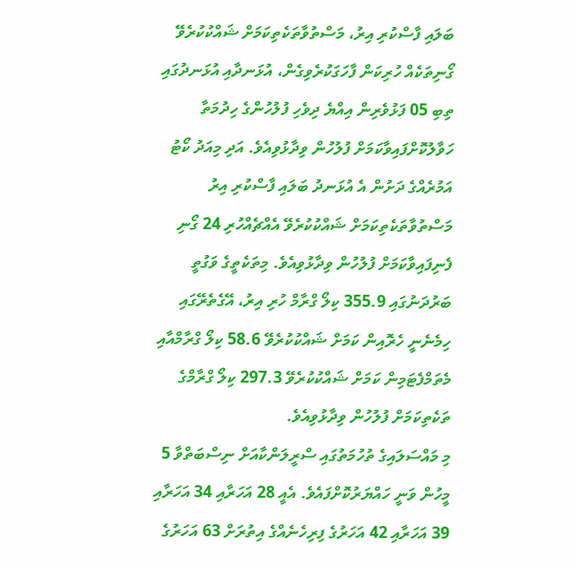ބަލައި ފާސްކުރި އިރު، މަސްތުވާތަކެތިކަމަށް ޝައްކުކުރެވޭ ގޯނިތަކެއް ހުރިކަން ފާހަގަކުރެވިގެން، އުޅަނދާއި އުޅަނދުގައި ތިބި 05 ފަޅުވެރިން އިއްޔެ ދިވެހި ފުލުހުންގެ ހިދުމަތާ ހަވާލުކޮށްފައިވާކަމަށް ފުލުހުން ވިދާޅުވިއެވެ. އަދި މިއަދު ކޯޓު އަމުރެއްގެ ދަށުން އެ އުޅަނދު ބަލައި ފާސްކުރި އިރު މަސްތުވާތަކެތިކަމަށް ޝައްކުކުރެވޭ އެއްޗެއްހުރި 24 ގޯނި ފެނިފައިވާކަމަށް ފުލުހުން ވިދާޅުވިއެވެ. މިތަކެތީގެ ވަގުތީ ބަރުދަނުގައި 355.9 ކިލޯ ގްރާމް ހުރި އިރު، އޭގެތެރޭގައި ހިމެނެނީ ހެރޮއިން ކަމަށް ޝައްކުކުރެވޭ 58.6 ކިލޯ ގްރާމްއާއި މެތަމްފެޓަމިން ކަމަށް ޝައްކުކުރެވޭ 297.3 ކިލޯ ގްރާމްގެ ތަކެތިކަމަށް ފުލުހުން ވިދާޅުވިއެވެ.
މި މައްސަލައިގެ ތުހުމަތުގައި ސްރީލަންކާއަށް ނިސްބަތްވާ 5 މީހުން ވަނީ ހައްޔަރުކޮށްފައެވެ. އެއީ 28 އަހަރާއި 34 އަހަރާއި 39 އަހަރާއި 42 އަހަރުގެ ފިރިހެނެއްގެ އިތުރަށް 63 އަހަރުގެ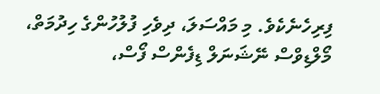ފިރިހެނެކެވެ. މި މައްސަލަ، ދިވެހި ފުލުހުންގެ ހިދުމަތް، މޯލްޑިވްސް ނޭޝަނަލް ޑިފެންސް ފޯސް،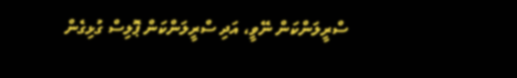ސްރީލަންކަން ނޭވީ، އަދި ސްރީލަންކަން ޕޮލިސް ގުޅިގެން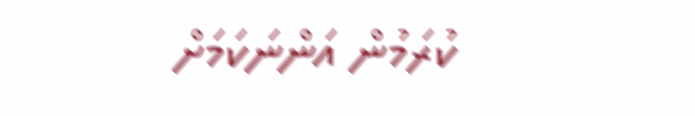ކުރަމުން އަންނަކަމަށް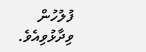ފުލުހުން ވިދާޅުވިއެވެ.